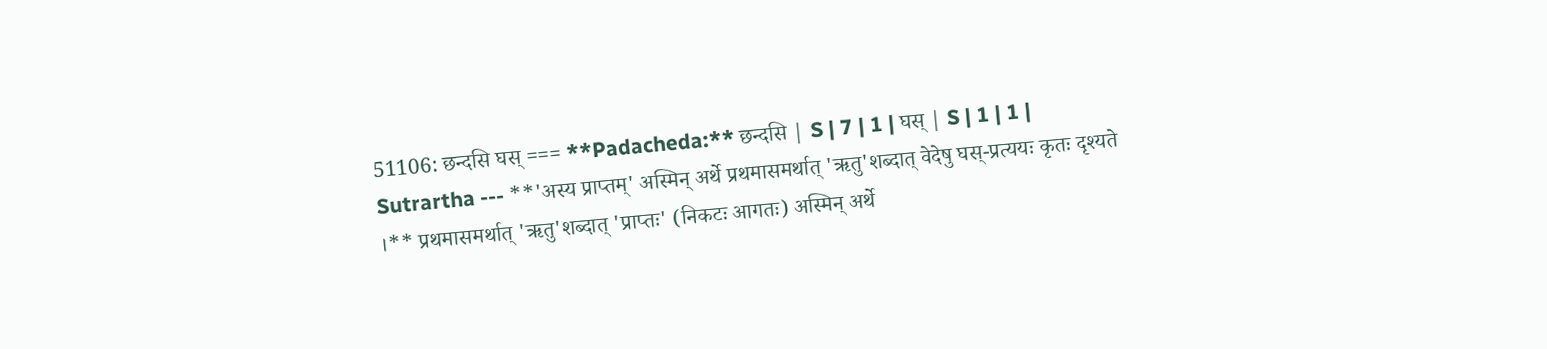51106: छन्दसि घस् === **Padacheda:** छन्दसि | S | 7 | 1 | घस् | S | 1 | 1 | Sutrartha --- **'अस्य प्राप्तम्' अस्मिन् अर्थे प्रथमासमर्थात् 'ऋतु'शब्दात् वेदेषु घस्-प्रत्ययः कृतः दृश्यते ।** प्रथमासमर्थात् 'ऋतु'शब्दात् 'प्राप्तः' (निकटः आगतः) अस्मिन् अर्थे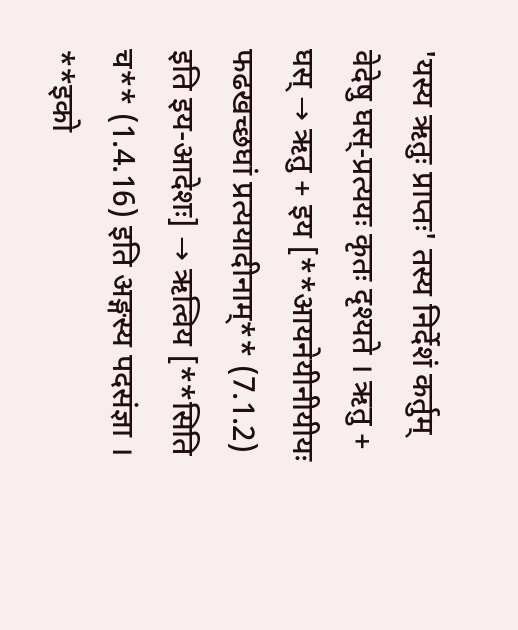'यस्य ऋतुः प्राप्तः' तस्य निर्देशं कर्तुम् वेदेषु घस्-प्रत्ययः कृतः दृश्यते । ऋतु + घस् → ऋतु + इय [**आयनेयीनीयीयः फढखच्छघां प्रत्ययादीनाम्** (7.1.2) इति इय-आदेशः] → ऋत्विय [**सिति च** (1.4.16) इति अङ्गस्य पदसंज्ञा । **इको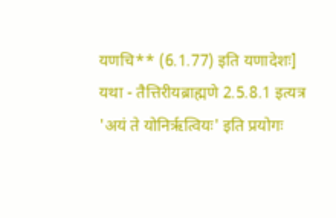यणचि** (6.1.77) इति यणादेशः] यथा - तैत्तिरीयब्राह्मणे 2.5.8.1 इत्यत्र 'अयं ते योनिरृत्वियः' इति प्रयोगः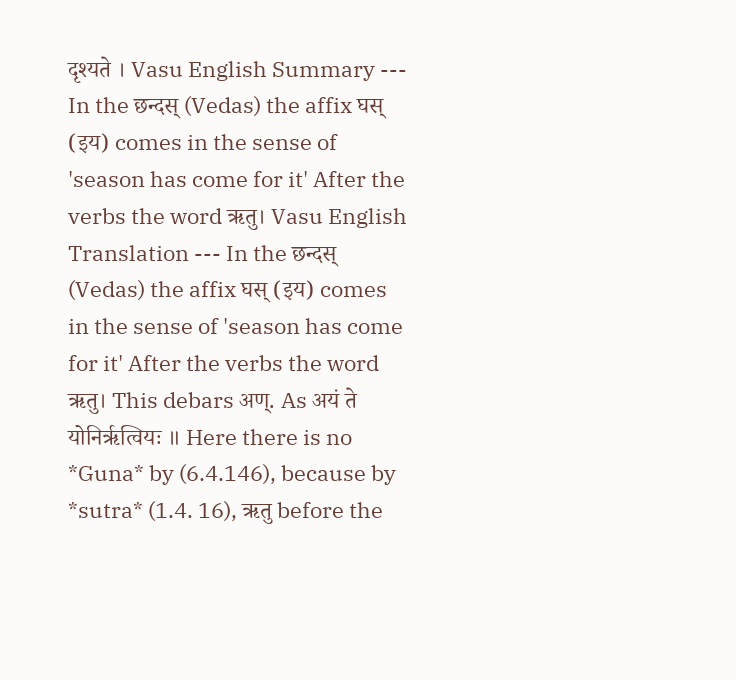दृश्यते । Vasu English Summary --- In the छन्दस् (Vedas) the affix घस् (इय) comes in the sense of 'season has come for it' After the verbs the word ऋतु। Vasu English Translation --- In the छन्दस् (Vedas) the affix घस् (इय) comes in the sense of 'season has come for it' After the verbs the word ऋतु। This debars अण्. As अयं ते योनिरृत्वियः ॥ Here there is no *Guna* by (6.4.146), because by *sutra* (1.4. 16), ऋतु before the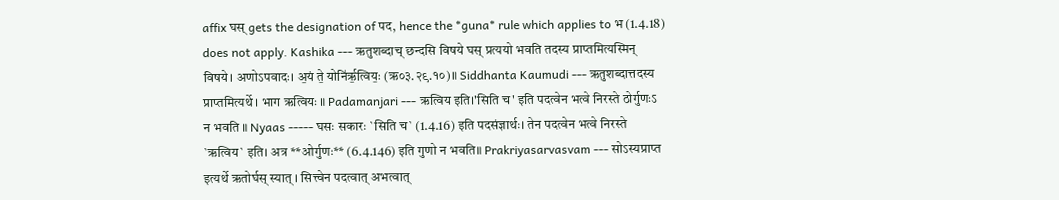affix घस् gets the designation of पद, hence the *guna* rule which applies to भ (1.4.18) does not apply. Kashika --- ऋतुशब्दाच् छन्दसि विषये घस् प्रत्ययो भवति तदस्य प्राप्तमित्यस्मिन् विषये। अणोऽपवादः। अ॒यं ते॒ योनि॑र्ऋ॒त्वियः॒ (ऋ०३.२९.१०)॥ Siddhanta Kaumudi --- ऋतुशब्दात्तदस्य प्राप्तमित्यर्थे । भाग ऋत्वियः ॥ Padamanjari --- ऋत्विय इति।'सिति च' इति पदत्वेन भत्वे निरस्ते ठोर्गुणःऽ न भवति ॥ Nyaas ----- घसः सकारः `सिति च` (1.4.16) इति पदसंज्ञार्थः। तेन पदत्वेन भत्वे निरस्ते `ऋत्विय` इति। अत्र **ओर्गुणः** (6.4.146) इति गुणो न भवति॥ Prakriyasarvasvam --- सोऽस्यप्राप्त इत्यर्थे ऋतोर्घस् स्यात् । सित्त्वेन पदत्वात् अभत्वात्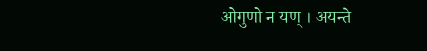ओगुणो न यण् । अयन्ते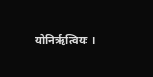योनिर्ऋत्वियः ।